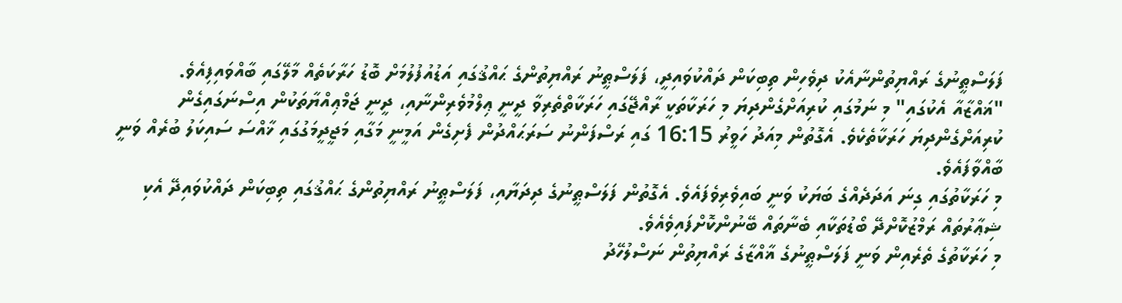ފަލަސްޠީނުގެ ރައްޔިތުންނާއެކު ދިވެހިން ތިބިކަން ދައްކުވައިދީ، ފަލަސްޠީނު ރައްޔިތުންގެ ޙައްޤުގައި އަޑުއުފުލުމަށް ބޮޑު ހަރާކަތެއް މާލޭގައި ބާއްވައިފިއެވެ.
"ޣައްޒާއާ އެކުގައި" މި ނަމުގައި ކުރިއަށްގެންދިޔަ މި ހަރަކާތަކީ ރާއްޖޭގައި ހަރަކާތްތެރިވާ ދީނީ ޢިލްމުވެރިންނާއި، ދީނީ ޖަމްޢިއްޔާތަކުން އިސްނަގައިގެން ކުރިއަށްގެންދިޔަ ހަރަކާތެކެވެ. އެގޮތުން މިއަދު ހަވީރު 16:15 ގައި ރަސްފަންނު ސަރަޙައްދުން ފެށިގެން އަމީނީ މަގާއި މަޖީދީމަގުގައި ޚާއްސަ ސައިކަލު ބުރެއް ވަނީ ބާއްވާފައެވެ.
މި ހަރަކާތުގައި ގިނަ އަދަދެއްގެ ބަޔަކު ވަނީ ބައިވެރިވެފައެވެ. އެގޮތުން ފަލަސްޠީނުގެ ދިދަޔާއި، ފަލަސްޠީނު ރައްޔިތުންގެ ޙައްޤުގައި ތިބިކަން ދައްކުވައިދޭ އެކި ޝިޢާރުތައް ރަމްޒުކޮށްދޭ ބޯޑުތަކާއި ބެނާތައް ބޭނުންކޮށްފައިވެއެވެ.
މި ހަރަކާތުގެ ތެރެއިން ވަނީ ފަލަސްޠީނުގެ ޣާއްޒާގެ ރައްޔިތުން ނަސްލުހޭދު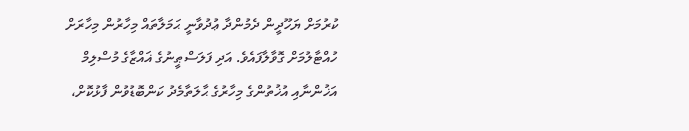ކުރުމަށް ޔަހޫދީން ދެމުންދާ ޢުދުވާނީ ޙަމަލާތައް މިހާރުން މިހާރަށް ހުއްޓާލުމަށް ގޮވާލާފައެވެ. އަދި ފަލަސްޠީނުގެ ޣައްޒާގެ މުސްލިމް އަޚުންނާއި އުޚުތުންގެ މިހާރުގެ ޙާލަތާމެދު ކަންބޮޑުވުން ފާޅުކޮށް،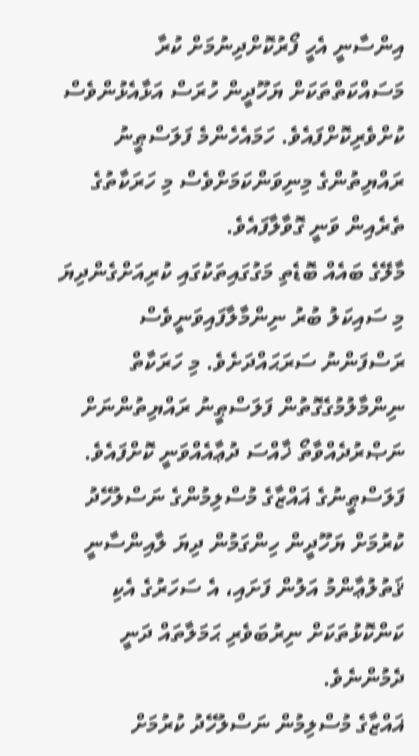އިންސާނީ އެހީ ފޯރުކޮށްދިނުމަށް ކުރާ މަސައްކަތްތަކަށް ޔަހޫދީން ހުރަސް އަޅާއެޅުންވެސް ކުށްވެރިކޮށްފައެވެ. ހަމައެހެންމެ ފަލަސްޠީނު ރައްޔިތުންގެ މިނިވަންކަމަށްވެސް މި ހަރަކާތުގެ ތެރެއިން ވަނީ ގޮވާލާފައެވެ.
މާލޭގެ ބައެއް ބޮޑެތި މަގުގައިތަކުގައި ކުރިއަށްގެންދިޔަ މި ސައިކަލު ބުރު ނިންމާލާފައިވަނީވެސް ރަސްފަންނު ސަރަޙައްދަށެވެ. މި ހަރަކާތް ނިންމާލުމުގެގޮތުން ފަލަސްޠީނު ރައްޔިތުންނަށް ނަޞްރުދެއްވާތޯ ޚާއްސަ ދުޢާއެއްވަނީ ކޮށްފައެވެ.
ފަލަސްޠީނުގެ ޣައްޒާގެ މުސްލިމުންގެ ނަސްލުހޭދު ކުރުމަށް ޔަހޫދީން ހިންގަމުން ދިޔަ ލާއިންސާނީ ޤަތުލުޢާންމު އަލުން ފަށައި، އެ ސަހަރުގެ އެކި ކަންކޮޅުތަކަށް ނިރުބަވެރި ޙަމަލާތައް ދަނީ ދެމުންނެވެ.
ޣައްޒާގެ މުސްލިމުން ނަސްލުހޭދު ކުރުމަށް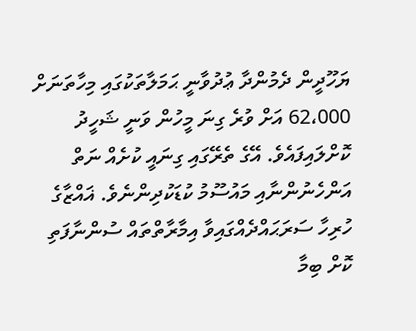ޔަހޫދީން ދެމުންދާ ޢުދުވާނީ ޙަމަލާތަކުގައި މިހާތަނަށް 62،000 އަށް ވުރެ ގިނަ މީހުން ވަނީ ޝަހީދު ކޮށްލައިފައެވެ. އޭގެ ތެރޭގައި ގިނައީ ކުށެއް ނަތް އަންހެނުންނާއި މައުސޫމު ކުޑަކުދިންނެވެ. ޣައްޒާގެ ހުރިހާ ސަރަޙައްދެއްގައިވާ އިމާރާތްތައް ސުންނާފަތި ކޮށް ބިމާ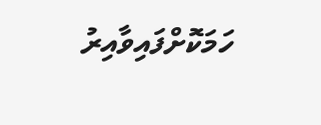ހަމަކޮށްފައިވާއިރު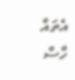އެތައް ހާސް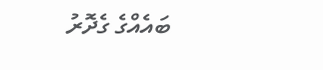ބައެއްގެ ގެދޮރު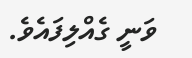ވަނީ ގެއްލިފައެވެ.